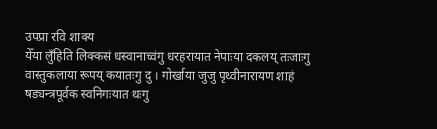उपप्रा रवि शाक्य
येँया लुँहिति लिक्कसं धस्वानाच्वंगु धरहरायात नेपाःया दकलय् तःजाःगु वास्तुकलाया रूपय् कयातःगु दु । गोर्खाया जुजु पृथ्वीनारायण शाहं षड्यन्त्रपूर्वक स्वनिगःयात थःगु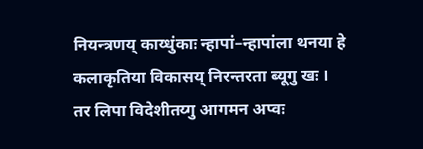नियन्त्रणय् काय्धुंकाः न्हापां–न्हापांला थनया हे कलाकृतिया विकासय् निरन्तरता ब्यूगु खः । तर लिपा विदेशीतय्गु आगमन अप्वः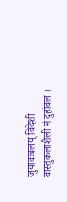जुयावःबलय् विदेशी वास्तुकलाशैली नं दुहांवल ।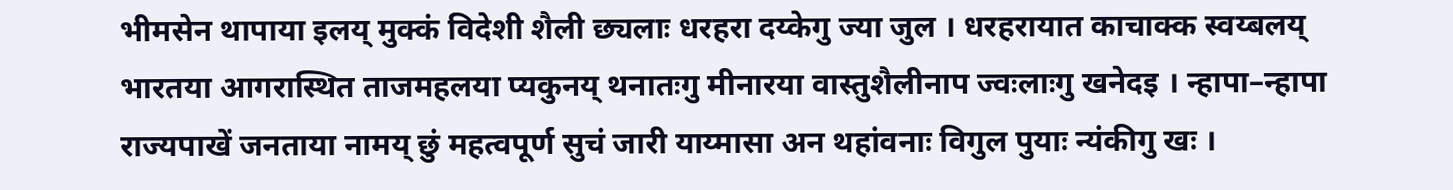भीमसेन थापाया इलय् मुक्कं विदेशी शैली छ्यलाः धरहरा दय्केगु ज्या जुल । धरहरायात काचाक्क स्वय्बलय् भारतया आगरास्थित ताजमहलया प्यकुनय् थनातःगु मीनारया वास्तुशैलीनाप ज्वःलाःगु खनेदइ । न्हापा–न्हापा राज्यपाखें जनताया नामय् छुं महत्वपूर्ण सुचं जारी याय्मासा अन थहांवनाः विगुल पुयाः न्यंकीगु खः ।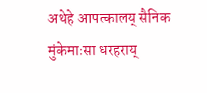अथेहे आपत्कालय् सैनिक मुंकेमाःसा धरहराय्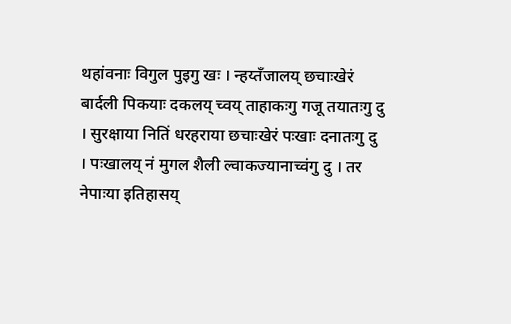थहांवनाः विगुल पुइगु खः । न्हय्तँजालय् छचाःखेरं बार्दली पिकयाः दकलय् च्वय् ताहाकःगु गजू तयातःगु दु । सुरक्षाया नितिं धरहराया छचाःखेरं पःखाः दनातःगु दु । पःखालय् नं मुगल शैली ल्वाकज्यानाच्वंगु दु । तर नेपाःया इतिहासय्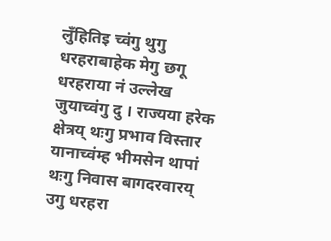लुँहितिइ च्वंगु थुगु धरहराबाहेक मेगु छगू धरहराया नं उल्लेख जुयाच्वंगु दु । राज्यया हरेक क्षेत्रय् थःगु प्रभाव विस्तार यानाच्वंम्ह भीमसेन थापां थःगु निवास बागदरवारय् उगु धरहरा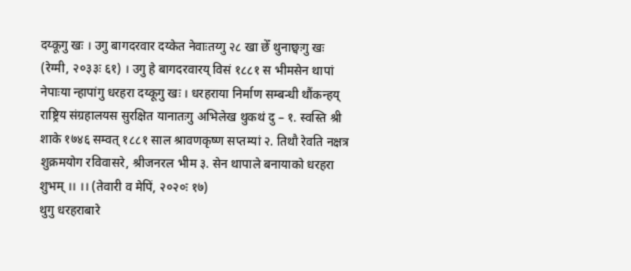दय्कूगु खः । उगु बागदरवार दय्केत नेवाःतय्गु २८ खा छेँ थुनाछ्वःगु खः (रेग्मी, २०३३ः ६१) । उगु हे बागदरवारय् विसं १८८१ स भीमसेन थापां नेपाःया न्हापांगु धरहरा दय्कूगु खः । धरहराया निर्माण सम्बन्धी थौंकन्हय् राष्ट्रिय संग्रहालयस सुरक्षित यानातःगु अभिलेख थुकथं दु – १. स्वस्ति श्री शाके १७४६ सम्वत् १८८१ साल श्रावणकृष्ण सप्तम्यां २. तिथौ रेवति नक्षत्र शुक्रमयोग रविवासरे, श्रीजनरल भीम ३. सेन थापाले बनायाको धरहरा शुभम् ।। ।। (तेवारी व मेपिं, २०२०ः १७)
थुगु धरहराबारे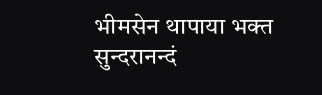भीमसेन थापाया भक्त सुन्दरानन्दं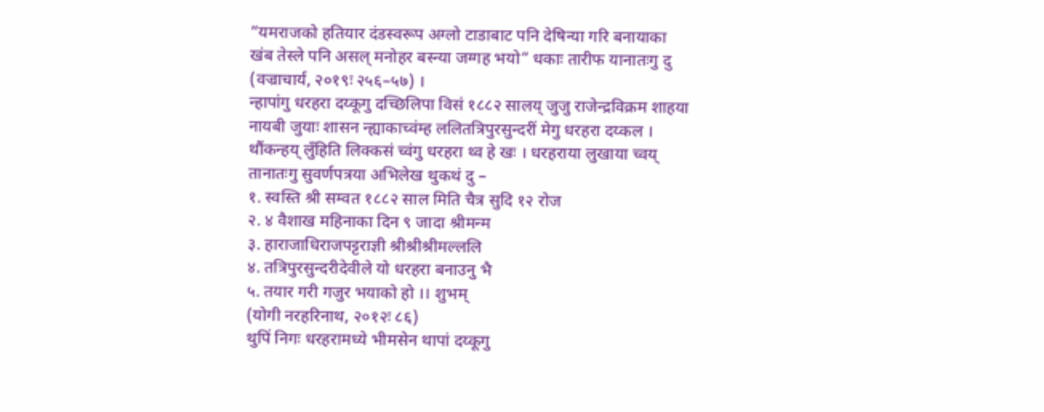“यमराजको हतियार दंडस्वरूप अग्लो टाडाबाट पनि देषिन्या गरि बनायाका खंब तेस्ले पनि असल् मनोहर बस्न्या जग्गह भयो” धकाः तारीफ यानातःगु दु (वज्राचार्य, २०१९ः २५६–५७) ।
न्हापांगु धरहरा दय्कूगु दच्छिलिपा विसं १८८२ सालय् जुजु राजेन्द्रविक्रम शाहया नायबी जुयाः शासन न्ह्याकाच्वंम्ह ललितत्रिपुरसुन्दरीं मेगु धरहरा दय्कल । थौंकन्हय् लुँहिति लिक्कसं च्वंगु धरहरा थ्व हे खः । धरहराया लुखाया च्वय् तानातःगु सुवर्णपत्रया अभिलेख थुकथं दु –
१. स्वस्ति श्री सम्वत १८८२ साल मिति चैत्र सुदि १२ रोज
२. ४ वैशाख महिनाका दिन ९ जादा श्रीमन्म
३. हाराजाधिराजपट्टराज्ञी श्रीश्रीश्रीमल्ललि
४. तत्रिपुरसुन्दरीदेवीले यो धरहरा बनाउनु भै
५. तयार गरी गजुर भयाको हो ।। शुभम्
(योगी नरहरिनाथ, २०१२ः ८६)
थुपिं निगः धरहरामध्ये भीमसेन थापां दय्कूगु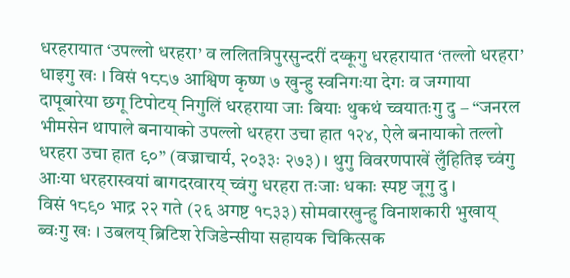धरहरायात ‘उपल्लो धरहरा’ व ललितत्रिपुरसुन्दरीं दय्कूगु धरहरायात ‘तल्लो धरहरा’ धाइगु खः । विसं १८८७ आश्विण कृष्ण ७ खुन्हु स्वनिगःया देगः व जग्गाया दापूबारेया छगू टिपोटय् निगुलिं धरहराया जाः बियाः थुकथं च्वयातःगु दु – “जनरल भीमसेन थापाले बनायाको उपल्लो धरहरा उचा हात १२४, ऐले बनायाको तल्लो धरहरा उचा हात ९०” (वज्राचार्य, २०३३ः २७३) । थुगु विवरणपाखें लुँहितिइ च्वंगु आःया धरहरास्वयां बागदरवारय् च्वंगु धरहरा तःजाः धकाः स्पष्ट जूगु दु ।
विसं १८९० भाद्र २२ गते (२६ अगष्ट १८३३) सोमवारखुन्हु विनाशकारी भुखाय् ब्वःगु खः । उबलय् ब्रिटिश रेजिडेन्सीया सहायक चिकित्सक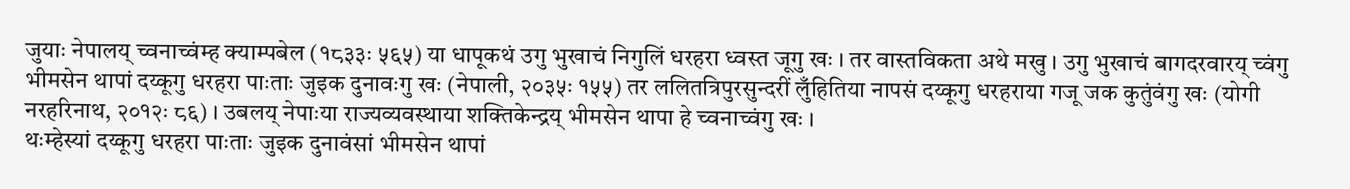जुयाः नेपालय् च्वनाच्वंम्ह क्याम्पबेल (१८३३ः ५६५) या धापूकथं उगु भुखाचं निगुलिं धरहरा ध्वस्त जूगु खः । तर वास्तविकता अथे मखु । उगु भुखाचं बागदरवारय् च्वंगु भीमसेन थापां दय्कूगु धरहरा पाःताः जुइक दुनावःगु खः (नेपाली, २०३५ः १५५) तर ललितत्रिपुरसुन्दरीं लुँहितिया नापसं दय्कूगु धरहराया गजू जक कुतुंवंगु खः (योगी नरहरिनाथ, २०१२ः ८६) । उबलय् नेपाःया राज्यव्यवस्थाया शक्तिकेन्द्रय् भीमसेन थापा हे च्वनाच्वंगु खः ।
थःम्हेस्यां दय्कूगु धरहरा पाःताः जुइक दुनावंसां भीमसेन थापां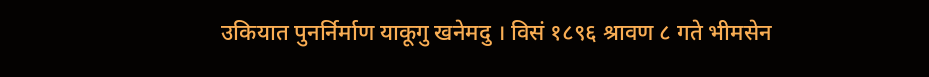उकियात पुनर्निर्माण याकूगु खनेमदु । विसं १८९६ श्रावण ८ गते भीमसेन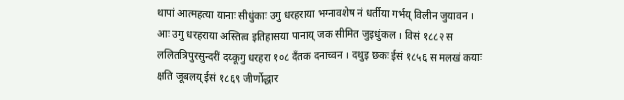थापां आत्महत्या यानाः सीधुंकाः उगु धरहराया भग्नावशेष नं धर्तीया गर्भय् विलीन जुयावन । आः उगु धरहराया अस्तित्व इतिहासया पानाय् जक सीमित जुइधुंकल । विसं १८८२ स ललितत्रिपुरसुन्दरीं दय्कूगु धरहरा १०८ दँतक दनाच्वन । दथुइ छकः ईसं १८५६ स मलखं कयाः क्षति जूबलय् ईसं १८६९ जीर्णोद्धार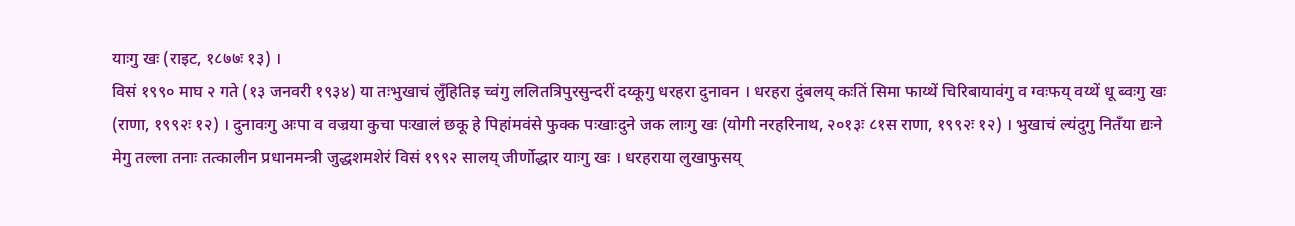याःगु खः (राइट, १८७७ः १३) ।
विसं १९९० माघ २ गते (१३ जनवरी १९३४) या तःभुखाचं लुँहितिइ च्वंगु ललितत्रिपुरसुन्दरीं दय्कूगु धरहरा दुनावन । धरहरा दुंबलय् कःतिं सिमा फाय्थें चिरिबायावंगु व ग्वःफय् वय्थें धू ब्वःगु खः (राणा, १९९२ः १२) । दुनावःगु अःपा व वज्रया कुचा पःखालं छकू हे पिहांमवंसे फुक्क पःखाःदुने जक लाःगु खः (योगी नरहरिनाथ, २०१३ः ८१स राणा, १९९२ः १२) । भुखाचं ल्यंदुगु नितँया द्यःने मेगु तल्ला तनाः तत्कालीन प्रधानमन्त्री जुद्धशमशेरं विसं १९९२ सालय् जीर्णोद्धार याःगु खः । धरहराया लुखाफुसय्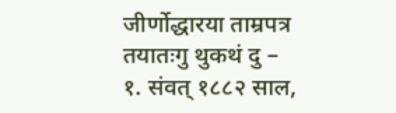जीर्णोद्धारया ताम्रपत्र तयातःगु थुकथं दु –
१. संवत् १८८२ साल,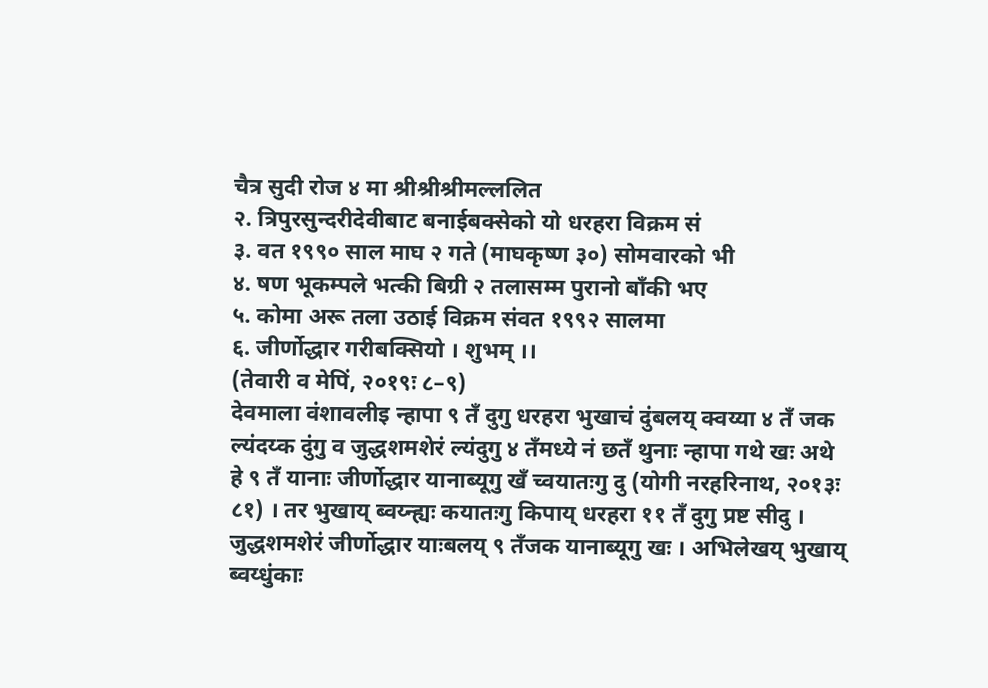चैत्र सुदी रोज ४ मा श्रीश्रीश्रीमल्ललित
२. त्रिपुरसुन्दरीदेवीबाट बनाईबक्सेको यो धरहरा विक्रम सं
३. वत १९९० साल माघ २ गते (माघकृष्ण ३०) सोमवारको भी
४. षण भूकम्पले भत्की बिग्री २ तलासम्म पुरानो बाँकी भए
५. कोमा अरू तला उठाई विक्रम संवत १९९२ सालमा
६. जीर्णोद्धार गरीबक्सियो । शुभम् ।।
(तेवारी व मेपिं, २०१९ः ८–९)
देवमाला वंशावलीइ न्हापा ९ तँ दुगु धरहरा भुखाचं दुंबलय् क्वय्या ४ तँ जक ल्यंदय्क दुंगु व जुद्धशमशेरं ल्यंदुगु ४ तँमध्ये नं छतँ थुनाः न्हापा गथे खः अथे हे ९ तँ यानाः जीर्णोद्धार यानाब्यूगु खँ च्वयातःगु दु (योगी नरहरिनाथ, २०१३ः ८१) । तर भुखाय् ब्वय्न्ह्यः कयातःगु किपाय् धरहरा ११ तँ दुगु प्रष्ट सीदु । जुद्धशमशेरं जीर्णोद्धार याःबलय् ९ तँजक यानाब्यूगु खः । अभिलेखय् भुखाय् ब्वय्धुंकाः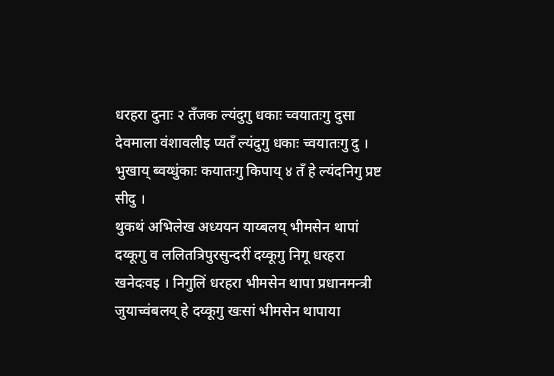धरहरा दुनाः २ तँजक ल्यंदुगु धकाः च्वयातःगु दुसा देवमाला वंशावलीइ प्यतँ ल्यंदुगु धकाः च्वयातःगु दु । भुखाय् ब्वय्धुंकाः कयातःगु किपाय् ४ तँ हे ल्यंदनिगु प्रष्ट सीदु ।
थुकथं अभिलेख अध्ययन याय्बलय् भीमसेन थापां दय्कूगु व ललितत्रिपुरसुन्दरीं दय्कूगु निगू धरहरा खनेदःवइ । निगुलिं धरहरा भीमसेन थापा प्रधानमन्त्री जुयाच्वंबलय् हे दय्कूगु खःसां भीमसेन थापाया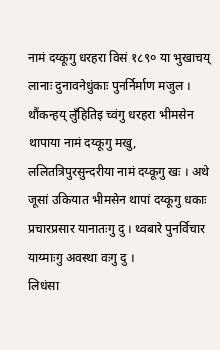नामं दय्कूगु धरहरा विसं १८९० या भुखाचय् लानाः दुनावनेधुंकाः पुनर्निर्माण मजुल । थौंकन्हय् लुँहितिइ च्वंगु धरहरा भीमसेन थापाया नामं दय्कूगु मखु, ललितत्रिपुरसुन्दरीया नामं दय्कूगु खः । अथे जूसां उकियात भीमसेन थापां दय्कूगु धकाः प्रचारप्रसार यानातःगु दु । थ्वबारे पुनर्विचार याय्माःगु अवस्था वःगु दु ।
लिधंसा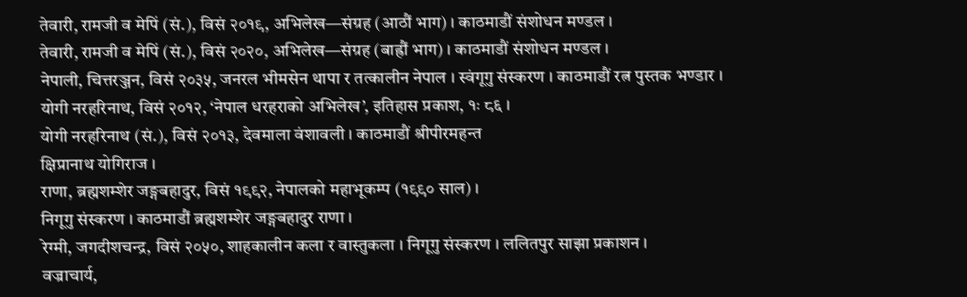तेवारी, रामजी व मेपिं (सं.), विसं २०१९, अभिलेख—संग्रह (आठौं भाग) । काठमाडौं संशोधन मण्डल ।
तेवारी, रामजी व मेपिं (सं.), विसं २०२०, अभिलेख—संग्रह (बाह्रौं भाग) । काठमाडौं संशोधन मण्डल ।
नेपाली, चित्तरञ्जन, विसं २०३५, जनरल भीमसेन थापा र तत्कालीन नेपाल । स्वंगूगु संस्करण । काठमाडौं रत्न पुस्तक भण्डार ।
योगी नरहरिनाथ, विसं २०१२, ‘नेपाल धरहराको अभिलेख’, इतिहास प्रकाश, १ः ८६ ।
योगी नरहरिनाथ (सं.), विसं २०१३, देवमाला वंशावली । काठमाडौं श्रीपीरमहन्त
क्षिप्रानाथ योगिराज ।
राणा, ब्रह्मशम्शेर जङ्गबहादुर, विसं १९९२, नेपालको महाभूकम्प (१९९० साल) ।
निगूगु संस्करण । काठमाडौं ब्रह्मशम्शेर जङ्गबहादुर राणा ।
रेग्मी, जगदीशचन्द्र, विसं २०५०, शाहकालीन कला र वास्तुकला । निगूगु संस्करण । ललितपुर साझा प्रकाशन ।
वज्राचार्य,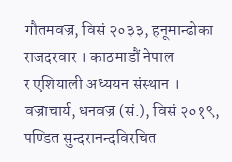गौतमवज्र, विसं २०३३, हनूमान्ढोका राजदरवार । काठमाडौं नेपाल
र एशियाली अध्ययन संस्थान ।
वज्राचार्य, धनवज्र (सं.), विसं २०१९, पण्डित सुन्दरानन्दविरचित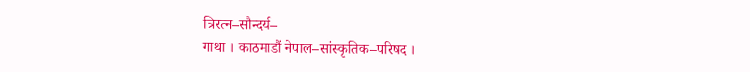त्रिरत्न–सौन्दर्य–
गाथा । काठमाडौं नेपाल–सांस्कृतिक–परिषद ।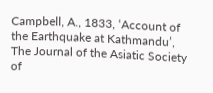Campbell, A., 1833, ‘Account of the Earthquake at Kathmandu’, The Journal of the Asiatic Society of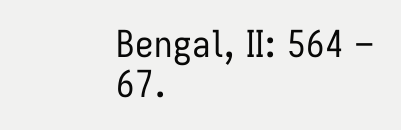Bengal, II: 564 – 67.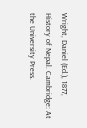Wright, Daniel (Ed.), 1877, History of Nepal. Cambridge: At the University Press.